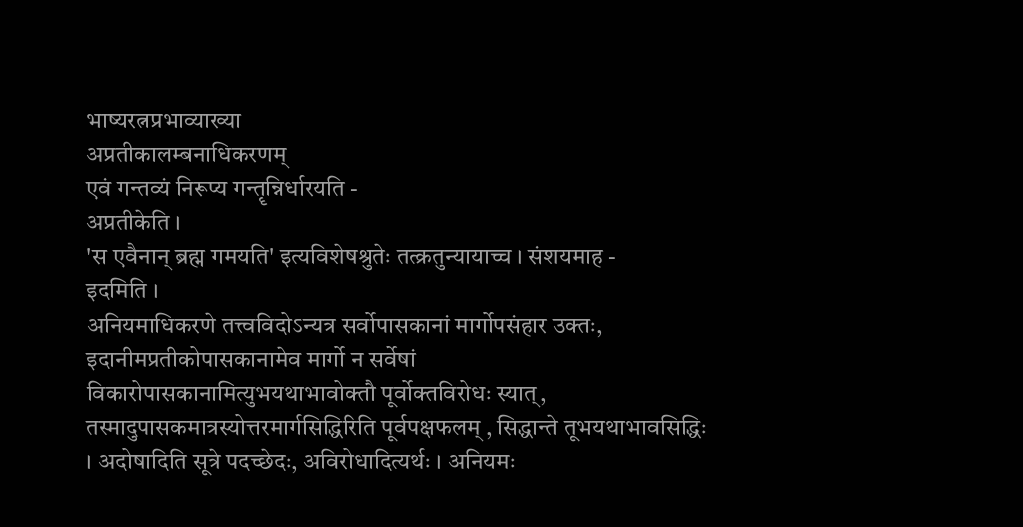भाष्यरत्नप्रभाव्याख्या
अप्रतीकालम्बनाधिकरणम्
एवं गन्तव्यं निरूप्य गन्तॄन्निर्धारयति -
अप्रतीकेति ।
'स एवैनान् ब्रह्म गमयति' इत्यविशेषश्रुतेः तत्क्रतुन्यायाच्च । संशयमाह -
इदमिति ।
अनियमाधिकरणे तत्त्वविदोऽन्यत्र सर्वोपासकानां मार्गोपसंहार उक्तः, इदानीमप्रतीकोपासकानामेव मार्गो न सर्वेषां विकारोपासकानामित्युभयथाभावोक्तौ पूर्वोक्तविरोधः स्यात्, तस्मादुपासकमात्रस्योत्तरमार्गसिद्धिरिति पूर्वपक्षफलम् , सिद्धान्ते तूभयथाभावसिद्धिः । अदोषादिति सूत्रे पदच्छेदः, अविरोधादित्यर्थः । अनियमः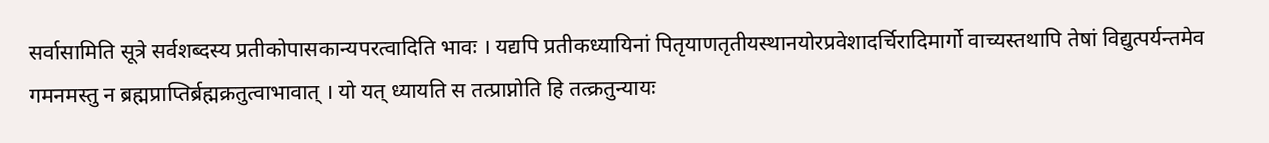सर्वासामिति सूत्रे सर्वशब्दस्य प्रतीकोपासकान्यपरत्वादिति भावः । यद्यपि प्रतीकध्यायिनां पितृयाणतृतीयस्थानयोरप्रवेशादर्चिरादिमार्गो वाच्यस्तथापि तेषां विद्युत्पर्यन्तमेव गमनमस्तु न ब्रह्मप्राप्तिर्ब्रह्मक्रतुत्वाभावात् । यो यत् ध्यायति स तत्प्राप्नोति हि तत्क्रतुन्यायः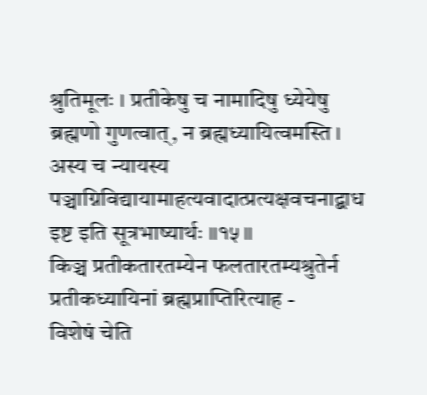श्रुतिमूलः । प्रतीकेषु च नामादिषु ध्येयेषु ब्रह्मणो गुणत्वात्, न ब्रह्मध्यायित्वमस्ति । अस्य च न्यायस्य पञ्चाग्निविद्यायामाहत्यवादात्प्रत्यक्षवचनाद्बाध इष्ट इति सूत्रभाष्यार्थः ॥१५॥
किञ्च प्रतीकतारतम्येन फलतारतम्यश्रुतेर्न प्रतीकध्यायिनां ब्रह्मप्राप्तिरित्याह -
विशेषं चेति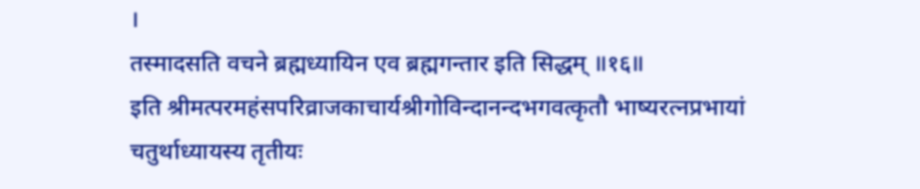।
तस्मादसति वचने ब्रह्मध्यायिन एव ब्रह्मगन्तार इति सिद्धम् ॥१६॥
इति श्रीमत्परमहंसपरिव्राजकाचार्यश्रीगोविन्दानन्दभगवत्कृतौ भाष्यरत्नप्रभायां चतुर्थाध्यायस्य तृतीयः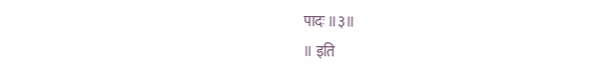पादः ॥३॥
॥ इति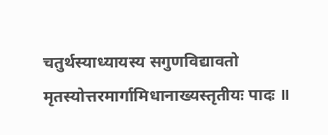चतुर्थस्याध्यायस्य सगुणविद्यावतो मृतस्योत्तरमार्गामिधानाख्यस्तृतीयः पादः ॥